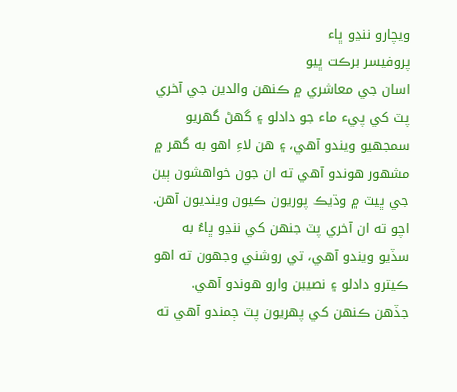ويچارو ننڍو ڀاء
پروفيسر برڪت ڀيو
اسان جي معاشري ۾ ڪنهن والدين جي آخري پٽ کي پيء ماء جو دادلو ۽ گهڻ گهريو سمجهيو ويندو آهي، ۽ هن لاءِ اهو به گهر ۾ مشهور هوندو آهي ته ان جون خواهشون ٻين جي ڀيٽ ۾ وڌيڪ پوريون ڪيون وينديون آهن. اچو ته ان آخري پٽ جنهن کي ننڍو ڀاءُ به سڏيو ويندو آهي، تي روشني وجهون ته اهو ڪيترو دادلو ۽ نصيبن وارو هوندو آهي.
جڏهن ڪنهن کي پھريون پٽ ڄمندو آهي ته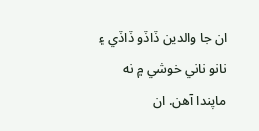ان جا والدين ڏاڏو ڏاڏي ۽ نانو ناني خوشي ۾ نه ماپندا آهن. ان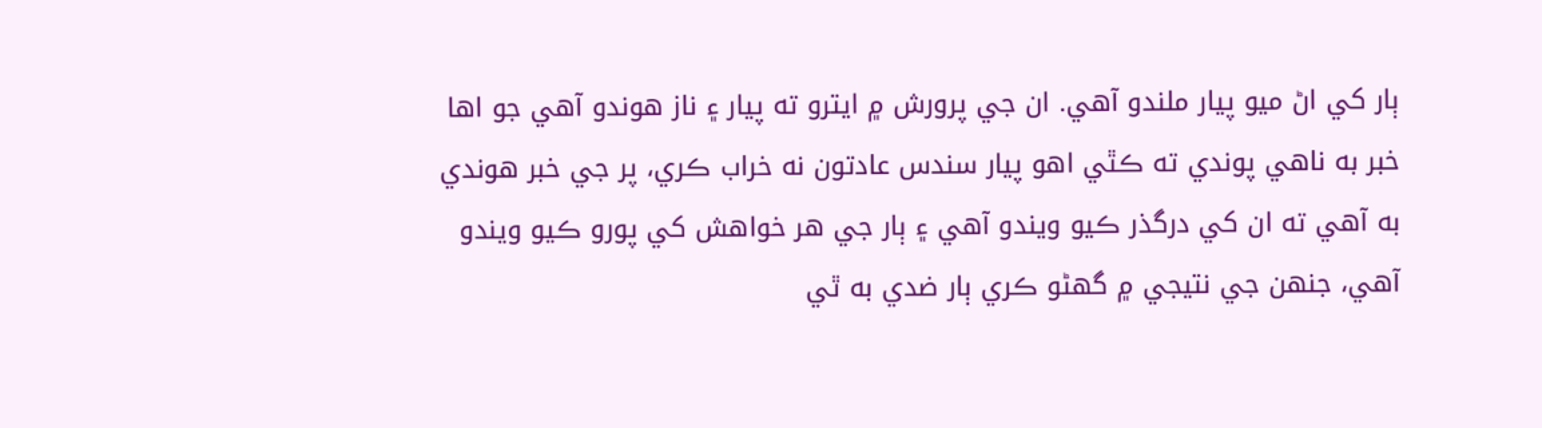ٻار کي اڻ ميو پيار ملندو آهي. ان جي پرورش ۾ ايترو ته پيار ۽ ناز هوندو آهي جو اها خبر به ناهي پوندي ته ڪٿي اهو پيار سندس عادتون نه خراب ڪري، پر جي خبر هوندي به آهي ته ان کي درگذر ڪيو ويندو آهي ۽ ٻار جي هر خواهش کي پورو ڪيو ويندو آهي، جنهن جي نتيجي ۾ گهڻو ڪري ٻار ضدي به ٿي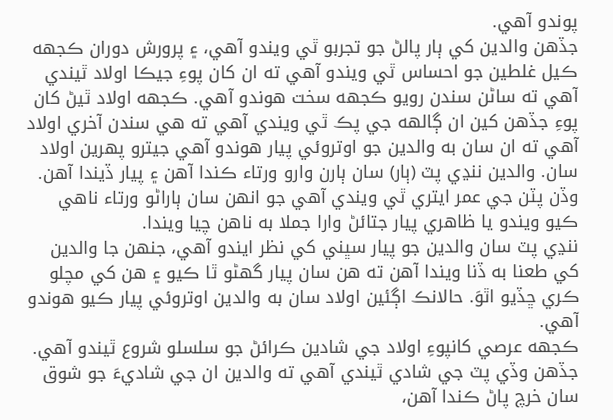پوندو آهي.
جڏهن والدين کي ٻار پالڻ جو تجربو ٿي ويندو آهي، ۽ پرورش دوران ڪجهه ڪيل غلطين جو احساس ٿي ويندو آهي ته ان کان پوءِ جيڪا اولاد ٿيندي آهي ته ساڻن سندن رويو ڪجهه سخت هوندو آهي. ڪجهه اولاد ٿيڻ کان پوءِ جڏهن کين ان ڳالهه جي پڪ ٿي ويندي آهي ته هي سندن آخري اولاد آهي ته ان سان به والدين جو اوتروئي پيار هوندو آهي جيترو پهرين اولاد سان. والدين ننڍي پٽ (ٻار) سان ٻارن وارو ورتاء ڪندا آهن ۽ پيار ڏيندا آهن. وڏن پٽن جي عمر ايتري ٿي ويندي آهي جو انهن سان ٻاراڻو ورتاء ناهي ڪيو ويندو يا ظاهري پيار جتائڻ وارا جملا به ناهن چيا ويندا.
ننڍي پٽ سان والدين جو پيار سڀني کي نظر ايندو آهي، جنهن جا والدين کي طعنا به ڏنا ويندا آهن ته هن سان پيار گهڻو ٿا ڪيو ۽ هن کي مچلو ڪري ڇڏيو اٿوَ. حالانڪ اڳئين اولاد سان به والدين اوتروئي پيار ڪيو هوندو آهي.
ڪجهه عرصي کانپوءِ اولاد جي شادين ڪرائڻ جو سلسلو شروع ٿيندو آهي. جڏهن وڏي پٽ جي شادي ٿيندي آهي ته والدين ان جي شاديءَ جو شوق سان خرچ پاڻ ڪندا آهن،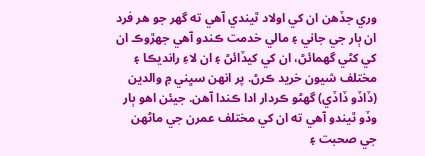وري جڏهن ان کي اولاد ٿيندي آهي ته گهر جو هر فرد ان ٻار جي جاني ۽ مالي خدمت ڪندو آهي جهڙوڪ ان کي کڻي گهمائڻ، ان کي کيڏائڻ ۽ ان لاءِ رانديڪا ۽ مختلف شيون خريد ڪرڻ. پر انهن سڀني ۾ والدين (ڏاڏو ڏاڏي) گهڻو ڪردار ادا ڪندا آهن. جيئن اهو ٻار وڏو ٿيندو آهي ته ان کي مختلف عمرن جي ماڻهن جي صحبت ۽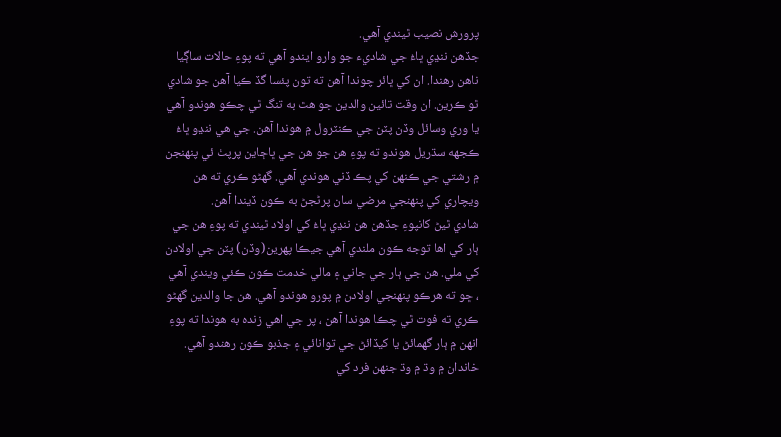پرورش نصيب ٿيندي آهي.
جڏهن ننڍي ڀاءُ جي شاديء جو وارو ايندو آهي ته پوءِ حالات ساڳيا ناهن رهندا. ان کي ڀائر چوندا آهن ته تون پئسا گڏ ڪيا آهن جو شادي ٿو ڪرين. ان وقت تائين والدين جو هٿ به تنگ ٿي چڪو ھوندو آهي يا وري وسائل وڏن پٽن جي ڪنٽرول ۾ هوندا آهن. جي هي ننڍو ڀاءُ ڪجهه سڌريل هوندو ته پوءِ هن جو هن جي ڀاڄاين پرپٺ ئي پنهنجن ۾ رشتي جي ڪنهن کي پڪ ڏني هوندي آهي. گهڻو ڪري ته هن ويچاري کي پنهنجي مرضي سان پرڻجڻ به ڪون ڏيندا آهن.
شادي ٿيڻ کانپوءِ جڏهن هن ننڍي ڀاءُ کي اولاد ٿيندي ته پوءِ ھن جي ٻار کي اها توجه ڪون ملندي آهي جيڪا پهرين(وڏن) پٽن جي اولادن کي ملي. هن جي ٻار جي جاني ۽ مالي خدمت ڪون ڪئي ويندي آهي ، ڇو ته هرڪو پنهنجي اولادن ۾ پورو هوندو آهي. هن جا والدين گهڻو ڪري ته فوت ٿي چڪا هوندا آهن ، پر جي اهي زنده به هوندا ته پوءِ انهن ۾ ٻار گهمائڻ يا کيڏائڻ جي توانائي ۽ جذبو ڪون رهندو آهي. خاندان ۾ وڌ ۾ وڌ جنهن فرد کي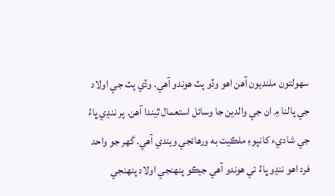سهولتون ملنديون آهن اهو وڏو پٽ هوندو آهي. وڏي پٽ جي اولاد جي پالنا ۾ ان جي والدين جا وسائل استعمال ٿيندا آهن. پر ننڍي ڀاءُ جي شاديء کانپوءِ ملڪيت به ورهائجي ويندي آهي. گهر جو واحد فرد اهو ننڍو ڀاءُ ئي هوندو آهي جيڪو پنهنجي اولاد پنهنجي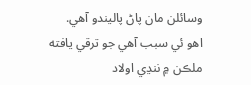وسائلن مان پاڻ پاليندو آهي.
اهو ئي سبب آهي جو ترقي يافته ملڪن ۾ ننڍي اولاد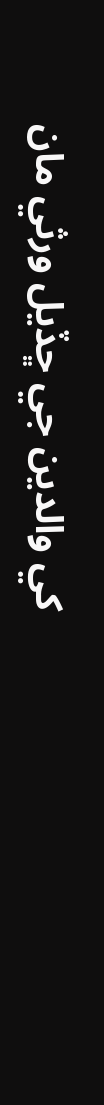کي والدين جي ڇڏيل ورثي مان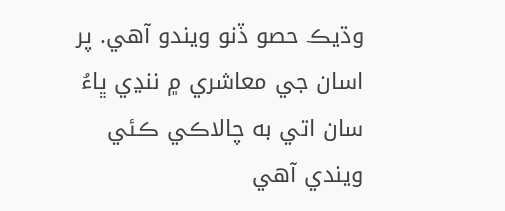وڌيڪ حصو ڏنو ويندو آهي. پر اسان جي معاشري ۾ ننڍي ڀاءُ سان اتي به چالاڪي ڪئي ويندي آهي